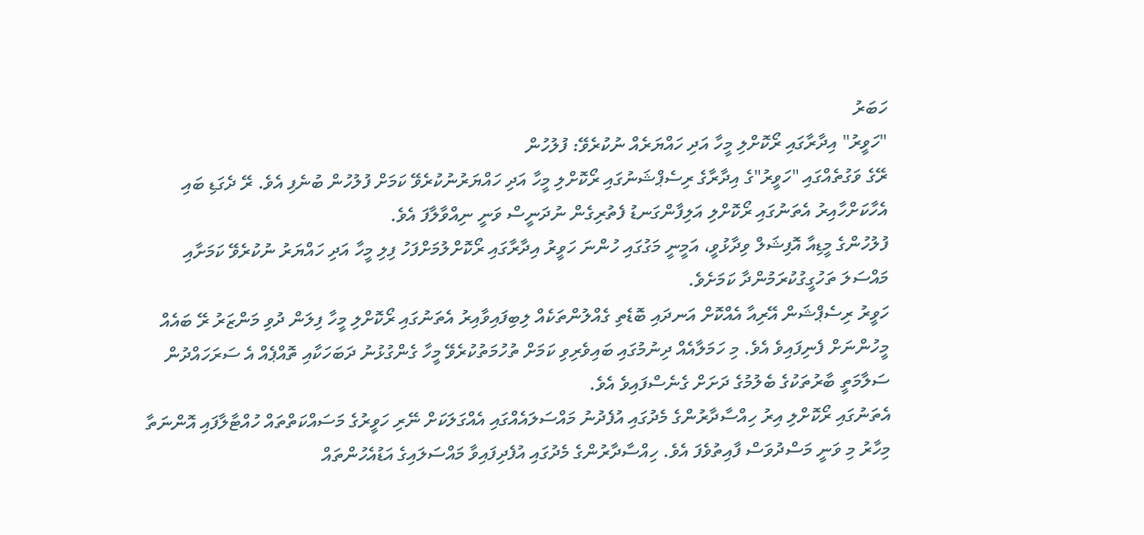ހަބަރު
"ހަވީރު" އިދާރާގައި ރޯކޮށްލި މީހާ އަދި ހައްޔަރެއް ނުކުރެވޭ: ފުލުހުން
ރޭގެ ވަގުތެއްގައި "ހަވީރު"ގެ އިދާރާގެ ރިސެޕްޝަނުގައި ރޯކޮށްލި މީހާ އަދި ހައްޔަރުނުކުރެވޭ ކަމަށް ފުލުހުން ބުނެފި އެވެ. ރޭ ދެގަޑި ބައި އެހާކަށްހާއިރު އެތަނުގައި ރޯކޮށްލި އަލިފާންގަނޑު ފެތުރިގެން ނުދަނީސް ވަނީ ނިއްވާލާފަ އެވެ.
ފުލުހުންގެ މީޑިއާ އޮފިޝަލް ވިދާޅުވީ، އަމީނީ މަގުގައި ހުންނަ ހަވީރު އިދާރާގައި ރޯކޮށްލުމަށްފަހު ފިލި މީހާ އަދި ހައްޔަރު ނުކުރެވޭ ކަމަށާއި މައްސަލަ ތަހުގީގުކުރަމުންދާ ކަމަށެވެ.
ހަވީރު ރިސެޕްޝަން އޭރިއާ އެއްކޮށް އަނދައި ބޮޑެތި ގެއްލުންތަކެއް ލިބިފައިވާއިރު އެތަނުގައި ރޯކޮށްލި މީހާ ފިލަން ދުވި މަންޒަރު ރޭ ބައެއް މީހުންނަށް ފެނިފައިވެ އެވެ. މި ހަމަލާއެއް ދިނުމުގައި ބައިވެރިވި ކަމަށް ތުހުމަތުކުރެވޭ މީހާ ގެންގުޅުނު ދަބަހަކާއި ތޮއްޕެއް އެ ސަރަހައްދުން ސަލާމަތީ ބާރުތަކުގެ ބެލުމުގެ ދަށަށް ގެނެސްފައިވެ އެވެ.
އެތަނުގައި ރޯކޮށްލި އިރު ހިއްސާދާރުންގެ މެދުގައި އުފެދުނު މައްސަލައެއްގައި އެއްގަލަކަށް ނޭރި ހަވީރުގެ މަސައްކަތްތައް ހުއްޓާލާފައި އޮންނަތާ މިހާރު މި ވަނީ މަސްދުވަސް ފާއިތުވެފަ އެވެ. ހިއްސާދާރުންގެ މެދުގައި އުފެދިފައިވާ މައްސަލައިގެ އަޑުއެހުންތައް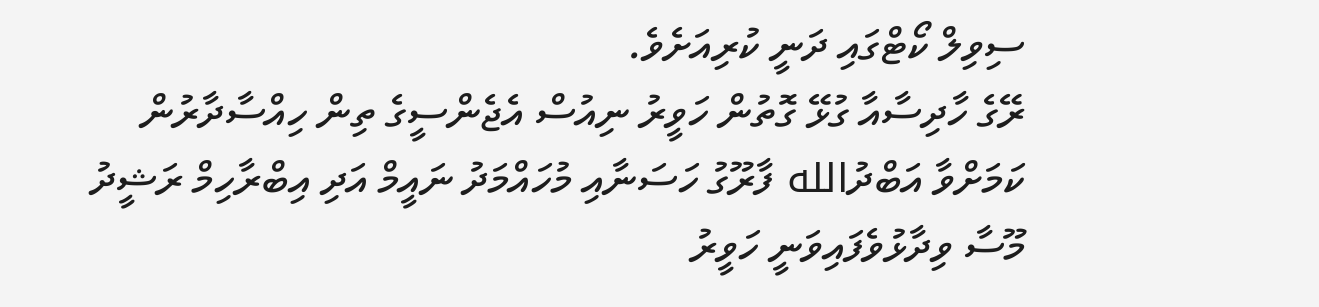ސިވިލް ކޯޓްގައި ދަނީ ކުރިއަށެވެ.
ރޭގެ ހާދިސާއާ ގުޅޭ ގޮތުން ހަވީރު ނިއުސް އެޖެންސީގެ ތިން ހިއްސާދާރުން ކަމަށްވާ އަބްދުالله ފާރޫގު ހަސަނާއި މުހައްމަދު ނައީމް އަދި އިބްރާހިމް ރަޝީދު މޫސާ ވިދާޅުވެފައިވަނީ ހަވީރު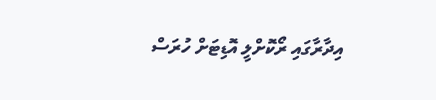އިދާރާގައި ރޯކޮށްލީ އޮޑިޓަށް ހުރަސް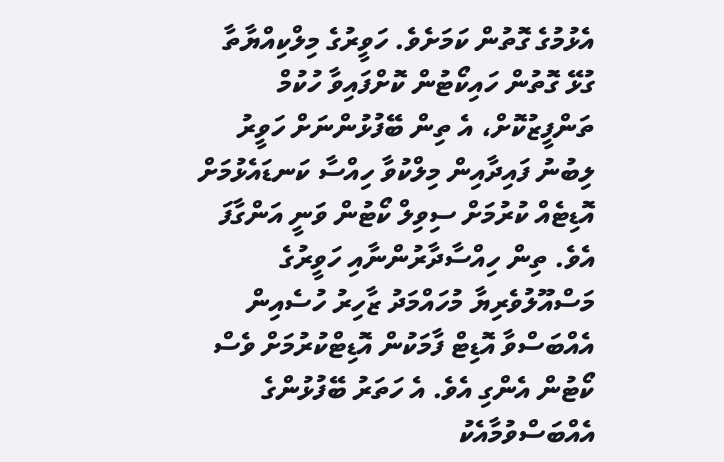އެޅުމުގެ ގޮތުން ކަމަށެވެ. ހަވީރުގެ މިލްކިއްޔާތާ ގުޅޭ ގޮތުން ހައިކޯޓުން ކޮށްފައިވާ ހުކުމް ތަންފީޒުކޮށް، އެ ތިން ބޭފުޅުންނަށް ހަވީރު ލިބުނު ފައިދާއިން މިލްކުވާ ހިއްސާ ކަނޑައެޅުމަށް އޮޑިޓެއް ކުރުމަށް ސިވިލް ކޯޓުން ވަނީ އަންގާފަ އެވެ. ތިން ހިއްސާދާރުންނާއި ހަވީރުގެ މަސްއޫލުވެރިޔާ މުހައްމަދު ޒާހިރު ހުސެއިން އެއްބަސްވާ އޮޑިޓް ފާމަކުން އޮޑިޓްކުރުމަށް ވެސް ކޯޓުން އެންގި އެވެ. އެ ހަތަރު ބޭފުޅުންގެ އެއްބަސްވުމާއެކު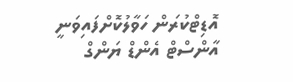އޮޑިޓްކުރަން ހަވާލުކޮށްފައިވަނީ އާންސްޓް އެންޑް ޔަންގް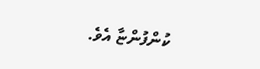ކުންފުންޏާ އެވެ.